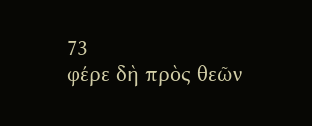73
φέρε δὴ πρὸς θεῶν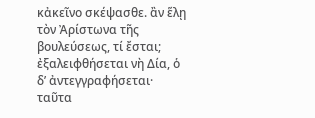κἀκεῖνο σκέψασθε. ἂν ἕλῃ τὸν Ἀρίστωνα τῆς βουλεύσεως, τί ἔσται; ἐξαλειφθήσεται νὴ Δία, ὁ δʼ ἀντεγγραφήσεται· ταῦτα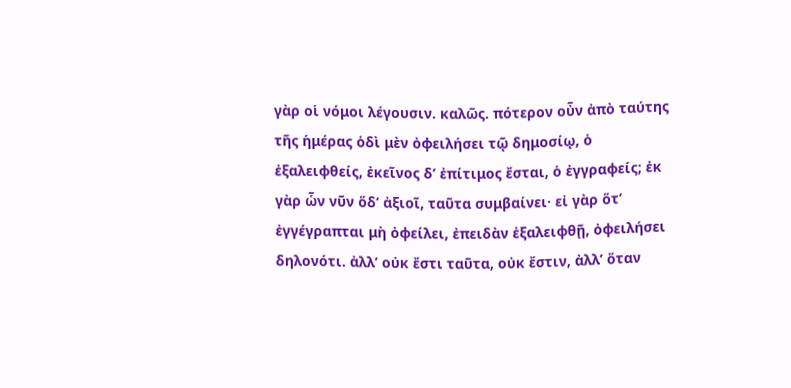γὰρ οἱ νόμοι λέγουσιν. καλῶς. πότερον οὖν ἀπὸ ταύτης τῆς ἡμέρας ὁδὶ μὲν ὀφειλήσει τῷ δημοσίῳ, ὁ ἐξαλειφθείς, ἐκεῖνος δʼ ἐπίτιμος ἔσται, ὁ ἐγγραφείς; ἐκ γὰρ ὧν νῦν ὅδʼ ἀξιοῖ, ταῦτα συμβαίνει· εἰ γὰρ ὅτʼ ἐγγέγραπται μὴ ὀφείλει, ἐπειδὰν ἐξαλειφθῇ, ὀφειλήσει δηλονότι. ἀλλʼ οὐκ ἔστι ταῦτα, οὐκ ἔστιν, ἀλλʼ ὅταν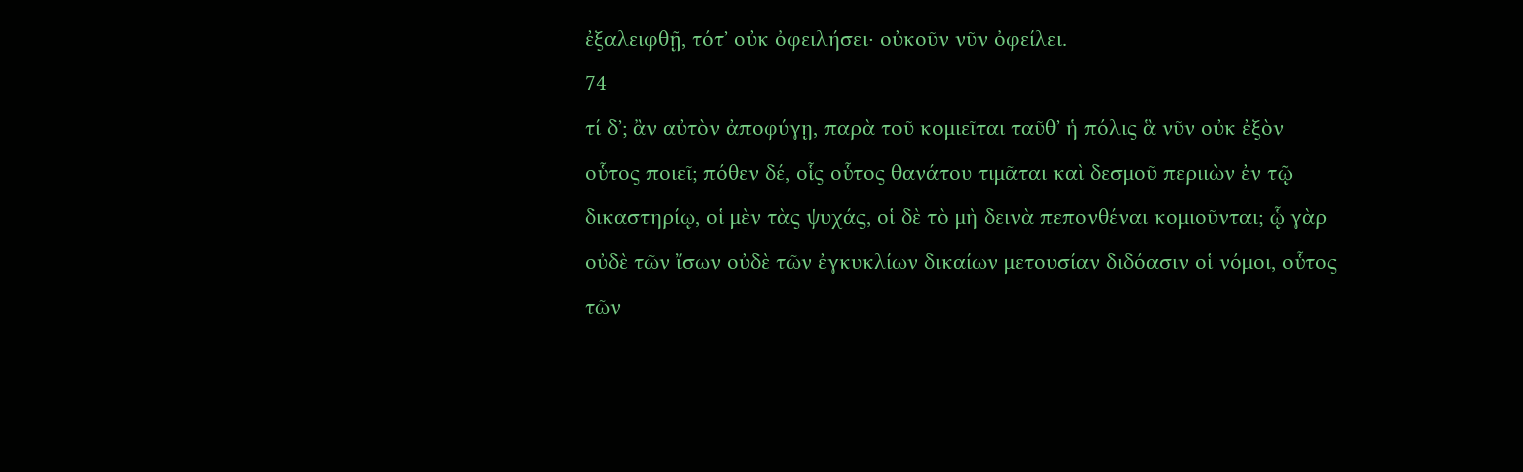ἐξαλειφθῇ, τότʼ οὐκ ὀφειλήσει· οὐκοῦν νῦν ὀφείλει.
74
τί δʼ; ἂν αὐτὸν ἀποφύγῃ, παρὰ τοῦ κομιεῖται ταῦθʼ ἡ πόλις ἃ νῦν οὐκ ἐξὸν οὗτος ποιεῖ; πόθεν δέ, οἷς οὗτος θανάτου τιμᾶται καὶ δεσμοῦ περιιὼν ἐν τῷ δικαστηρίῳ, οἱ μὲν τὰς ψυχάς, οἱ δὲ τὸ μὴ δεινὰ πεπονθέναι κομιοῦνται; ᾧ γὰρ οὐδὲ τῶν ἴσων οὐδὲ τῶν ἐγκυκλίων δικαίων μετουσίαν διδόασιν οἱ νόμοι, οὗτος τῶν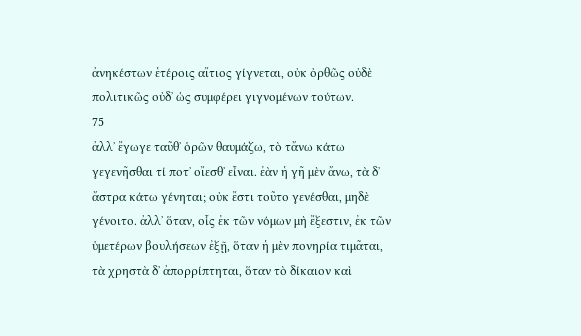ἀνηκέστων ἑτέροις αἴτιος γίγνεται, οὐκ ὀρθῶς οὐδὲ πολιτικῶς οὐδʼ ὡς συμφέρει γιγνομένων τούτων.
75
ἀλλʼ ἔγωγε ταῦθʼ ὁρῶν θαυμάζω, τὸ τἄνω κάτω γεγενῆσθαι τί ποτʼ οἴεσθʼ εἶναι. ἐὰν ἡ γῆ μὲν ἄνω, τὰ δʼ ἄστρα κάτω γένηται; οὐκ ἔστι τοῦτο γενέσθαι, μηδὲ γένοιτο. ἀλλʼ ὅταν, οἷς ἐκ τῶν νόμων μὴ ἔξεστιν, ἐκ τῶν ὑμετέρων βουλήσεων ἐξῇ, ὅταν ἡ μὲν πονηρία τιμᾶται, τὰ χρηστὰ δʼ ἀπορρίπτηται, ὅταν τὸ δίκαιον καὶ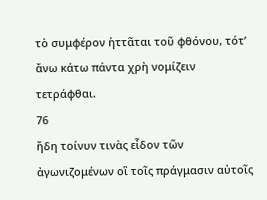τὸ συμφέρον ἡττᾶται τοῦ φθόνου, τότʼ ἄνω κάτω πάντα χρὴ νομίζειν τετράφθαι.
76
ἤδη τοίνυν τινὰς εἶδον τῶν ἀγωνιζομένων οἳ τοῖς πράγμασιν αὐτοῖς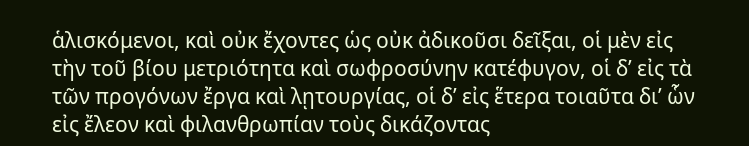ἁλισκόμενοι, καὶ οὐκ ἔχοντες ὡς οὐκ ἀδικοῦσι δεῖξαι, οἱ μὲν εἰς τὴν τοῦ βίου μετριότητα καὶ σωφροσύνην κατέφυγον, οἱ δʼ εἰς τὰ τῶν προγόνων ἔργα καὶ λῃτουργίας, οἱ δʼ εἰς ἕτερα τοιαῦτα διʼ ὧν εἰς ἔλεον καὶ φιλανθρωπίαν τοὺς δικάζοντας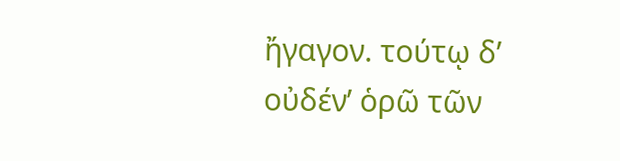ἤγαγον. τούτῳ δʼ οὐδένʼ ὁρῶ τῶν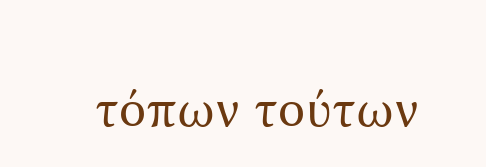τόπων τούτων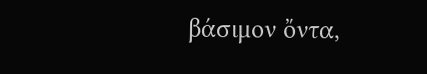βάσιμον ὄντα,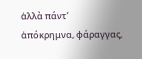ἀλλὰ πάντʼ ἀπόκρημνα, φάραγγας,